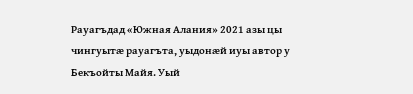Рауагъдад «Южная Алания» 2021 азы цы чингуытæ рауагъта, уыдонæй иуы автор у Бекъойты Майя. Уый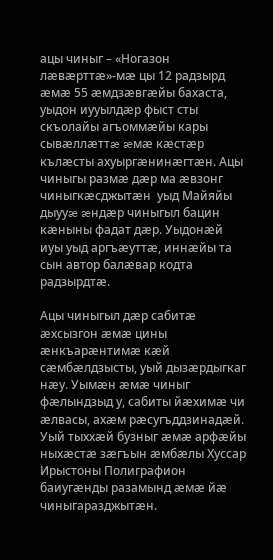ацы чиныг – «Ногазон лæвæрттæ»-мæ цы 12 радзырд æмæ 55 æмдзæвгæйы бахаста, уыдон иууылдæр фыст сты скъолайы агъоммæйы кары сывæллæттæ æмæ кæстæр кълæсты ахуыргæнинæгтæн. Ацы чиныгы размæ дæр ма æвзонг чиныгкæсджытæн  уыд Майяйы дыууæ æндæр чиныгыл бацин кæныны фадат дæр. Уыдонæй  иуы уыд аргъæуттæ, иннæйы та сын автор балæвар кодта  радзырдтæ.

Ацы чиныгыл дæр сабитæ æхсызгон æмæ цины æнкъарæнтимæ кæй сæмбæлдзысты, уый дызæрдыгкаг нæу. Уымæн æмæ чиныг фæлындзыд у, сабиты йæхимæ чи æлвасы, ахæм рæсугъддзинадæй. Уый тыххæй бузныг æмæ арфæйы ныхæстæ зæгъын æмбæлы Хуссар Ирыстоны Полиграфион баиугæнды разамынд æмæ йæ чиныгаразджытæн.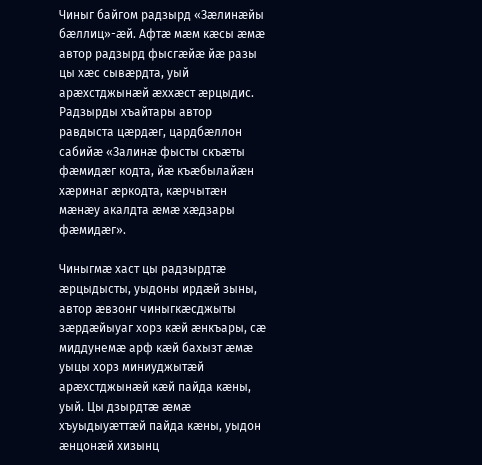Чиныг байгом радзырд «Зæлинæйы бæллиц»-æй. Афтæ мæм кæсы æмæ автор радзырд фысгæйæ йæ разы цы хæс сывæрдта, уый арæхстджынæй æххæст æрцыдис. Радзырды хъайтары автор равдыста цæрдæг, цардбæллон сабийæ «Залинæ фысты скъæты фæмидæг кодта, йæ къæбылайæн хæринаг æркодта, кæрчытæн мæнæу акалдта æмæ хæдзары фæмидæг».

Чиныгмæ хаст цы радзырдтæ æрцыдысты, уыдоны ирдæй зыны, автор æвзонг чиныгкæсджыты зæрдæйыуаг хорз кæй æнкъары, сæ миддунемæ арф кæй бахызт æмæ уыцы хорз миниуджытæй арæхстджынæй кæй пайда кæны, уый. Цы дзырдтæ æмæ хъуыдыуæттæй пайда кæны, уыдон æнцонæй хизынц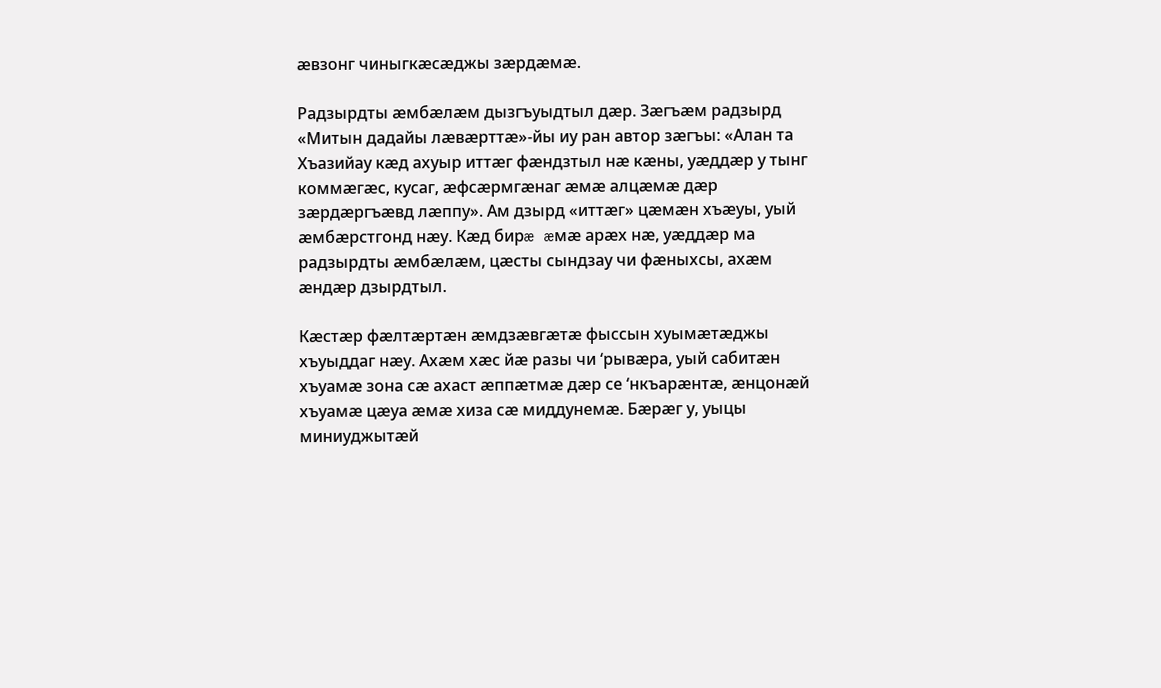æвзонг чиныгкæсæджы зæрдæмæ.

Радзырдты æмбæлæм дызгъуыдтыл дæр. Зæгъæм радзырд «Митын дадайы лæвæрттæ»-йы иу ран автор зæгъы: «Алан та Хъазийау кæд ахуыр иттæг фæндзтыл нæ кæны, уæддæр у тынг коммæгæс, кусаг, æфсæрмгæнаг æмæ алцæмæ дæр зæрдæргъæвд лæппу». Ам дзырд «иттæг» цæмæн хъæуы, уый æмбæрстгонд нæу. Кæд бирæ æмæ арæх нæ, уæддæр ма радзырдты æмбæлæм, цæсты сындзау чи фæныхсы, ахæм æндæр дзырдтыл.

Кæстæр фæлтæртæн æмдзæвгæтæ фыссын хуымæтæджы хъуыддаг нæу. Ахæм хæс йæ разы чи ‘рывæра, уый сабитæн хъуамæ зона сæ ахаст æппæтмæ дæр се ‘нкъарæнтæ, æнцонæй хъуамæ цæуа æмæ хиза сæ миддунемæ. Бæрæг у, уыцы миниуджытæй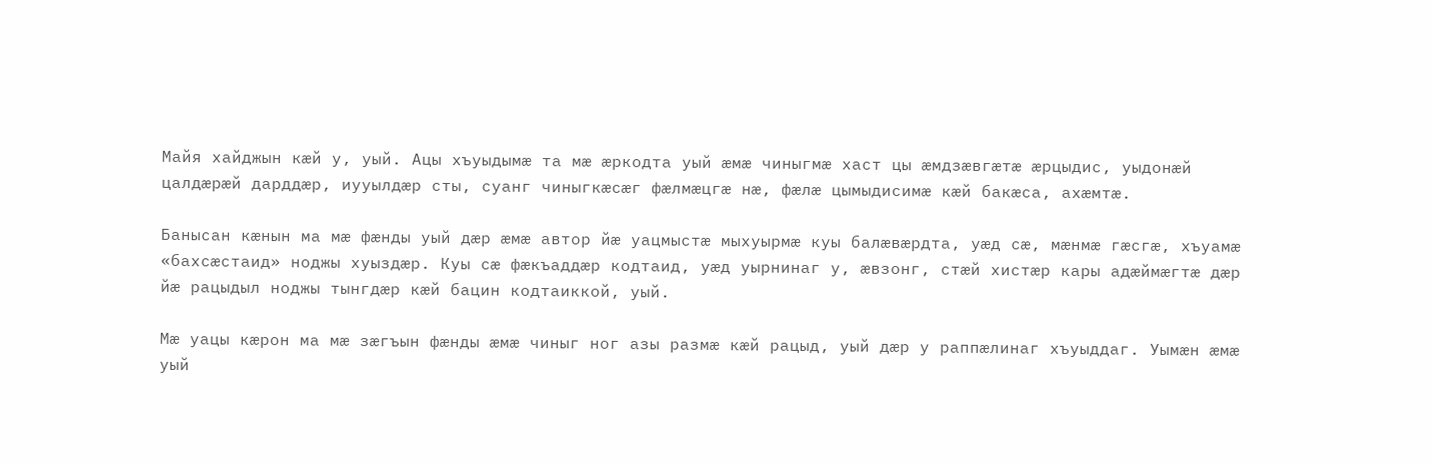Майя хайджын кæй у, уый. Ацы хъуыдымæ та мæ æркодта уый æмæ чиныгмæ хаст цы æмдзæвгæтæ æрцыдис, уыдонæй цалдæрæй дарддæр, иууылдæр сты, суанг чиныгкæсæг фæлмæцгæ нæ, фæлæ цымыдисимæ кæй бакæса, ахæмтæ.

Банысан кæнын ма мæ фæнды уый дæр æмæ автор йæ уацмыстæ мыхуырмæ куы балæвæрдта, уæд сæ, мæнмæ гæсгæ, хъуамæ «бахсæстаид» ноджы хуыздæр. Куы сæ фæкъаддæр кодтаид, уæд уырнинаг у, æвзонг, стæй хистæр кары адæймæгтæ дæр йæ рацыдыл ноджы тынгдæр кæй бацин кодтаиккой, уый.

Мæ уацы кæрон ма мæ зæгъын фæнды æмæ чиныг ног азы размæ кæй рацыд, уый дæр у раппæлинаг хъуыддаг. Уымæн æмæ уый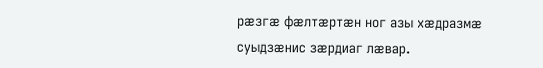рæзгæ фæлтæртæн ног азы хæдразмæ суыдзæнис зæрдиаг лæвар.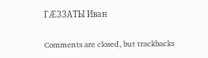ГÆЗЗАТЫ Иван

Comments are closed, but trackbacks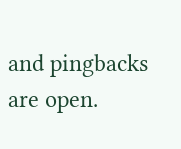and pingbacks are open.